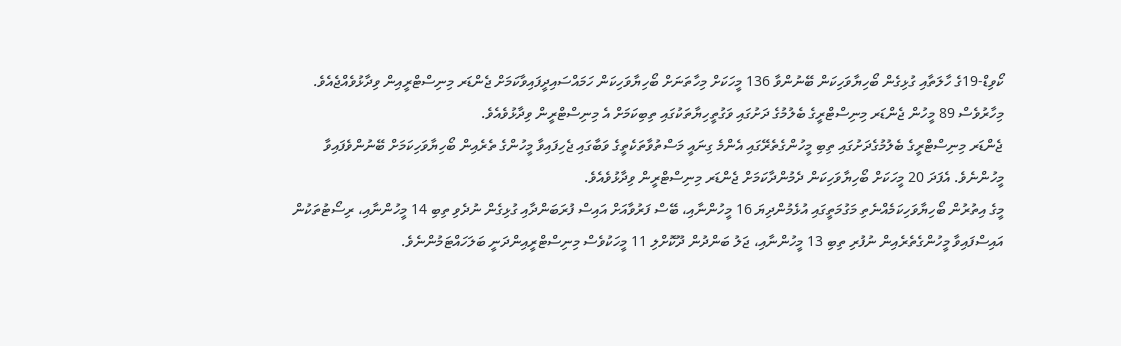ކޯވިޑް-19ގެ ހާލަތާއި ގުޅިގެން ބޯހިޔާވަހިކަން ބޭނުންވާ 136 މީހަކަށް މިހާތަނަށް ބޯހިޔާވަހިކަން ހަމައްސައިދީފައިވާކަމަށް ޖެންޑަރ މިނިސްޓްރީއިން ވިދާޅުވެއްޖެއެވެ. މިހާރުވެސް 89 މީހުން ޖެންޑަރ މިނިސްޓްރީގެ ބެލުމުގެ ދަށުގައި ވަގުތީހިޔާތަކުގައި ތިބިކަމަށް އެ މިނިސްޓްރީން ވިދާޅުވެއެވެ.
ޖެންޑަރ މިނިސްޓްރީގެ ބެލުމުގެދަށުގައި ތިބި މީހުންގެތެރޭގައި އެންމެ ގިނައީ މަސްތުވާތަކެތީގެ ވަބާގައި ޖެހިފައިވާ މީހުންގެ ތެރެއިން ބޯހިޔާވަހިކަމަށް ބޭނުންވެފައިވާ މީހުންނެވެ. އެފަދަ 20 މީހަކަށް ބޯހިޔާވަހިކަން ދެމުންދާކަމަށް ޖެންޑަރ މިނިސްޓްރީން ވިދާޅުވެއެވެ.
މީގެ އިތުރުން ބޯހިޔާވަހިކަމެއްނެތި މަގުމަތީގައި އުޅެމުންދިޔަ 16 މީހުންނާއި، ބޭސް ފަރުވާއަށް އައިސް ފުރަބަންދާއި ގުޅިގެން ނުދެވި ތިބި 14 މީހުންނާއި، ރިސޯޓުތަކުން އައިސްފައިވާ މީހުންގެތެރެއިން ނުފުރި ތިބި 13 މީހުންނާއި، ޖަލު ބަންދުން ދޫކޮށްލި 11 މީހަކުވެސް މިނިސްޓްރީއިންދަނީ ބަލަހައްޓަމުންނެވެ.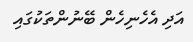އަދި އެހެނިހެން ބޭނުންތަކުގައި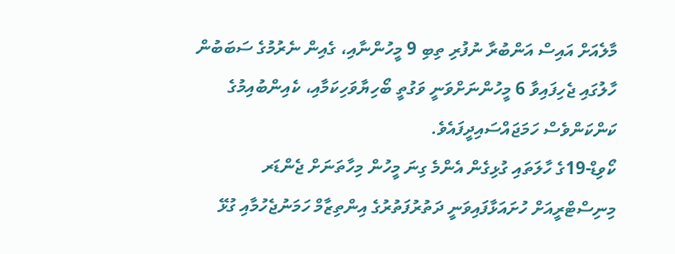މާލެއަށް އައިސް އަންބުރާ ނުފުރި ތިބި 9 މީހުންނާއި، ގެއިން ނެރުމުގެ ސަބަބުން ހާލުގައި ޖެހިފައިވާ 6 މީހުންނަށްވަނީ ވަގުތީ ބޯހިޔާވަހިކަމާއި، ކެއިންބުއިމުގެ ކަންކަންވެސް ހަމަޖައްސައިދީފައެވެ.
ކޯވިޑް-19ގެ ހާލަތައި ގުޅިގެން އެންމެ ގިނަ މީހުން މިހާތަނަށް ޖެންޑަރ މިނިސްޓްރީއަށް ހުށައަޅާފައިވަނީ ދަތުރުފަތުރުގެ އިންތިޒާމް ހަމަނުޖެހުމާއި ގުޅޭ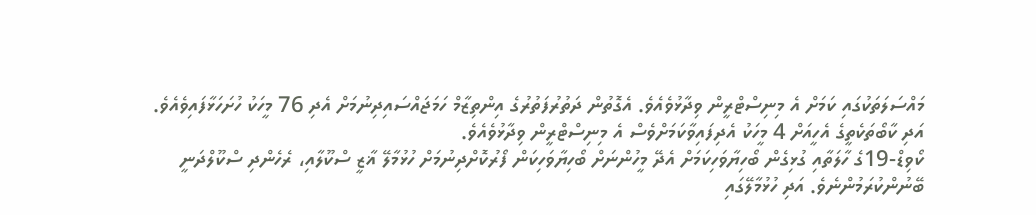މައްސަލަތަކުގައި ކަމަށް އެ މިނިސްޓްރީން ވިދާޅުވެއެވެ. އެގޮތުން ދަތުރުފަތުރުގެ އިންތިޒާމް ހަމަޖައްސައިދިނުމަށް އެދި 76 މީހަކު ހުށަހަޅާފައިވެއެވެ. އަދި ކާބޯތަކެތީގެ އެހީއަށް 4 މީހަކު އެދިފައިވާކަމަށްވެސް އެ މިނިސްޓްރީން ވިދާޅުވެއެވެ.
ކޯވިޑް-19ގެ ހާލަތާއި ގުޅިގެން ބޯހިޔާވަހިކަމަށް އެދޭ މީހުންނަށް ބޯހިޔާވަހިކަން ފޯރުކޮށްދިނުމަށް ހުޅުމާލޭ ޣާޒީ ސްކޫލާއި، ރެހެންދި ސްކޫލްދަނީ ބޭނުންކުރަމުންނެވެ. އަދި ހުޅުމާލޭގައި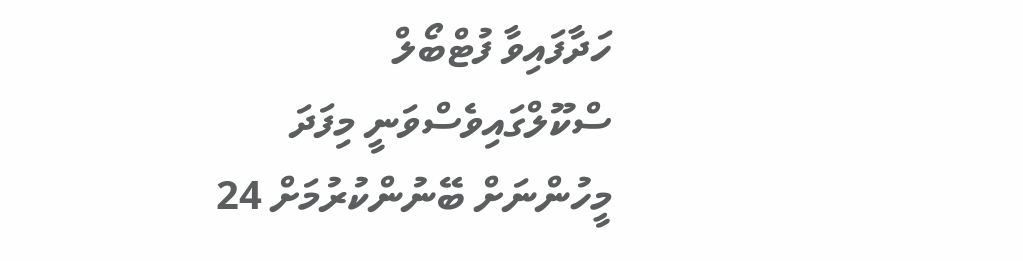ހަދާފައިވާ ފުޓްބޯލް ސްކޫލްގައިވެސްވަނީ މިފަދަ މީހުންނަށް ބޭނުންކުރުމަށް 24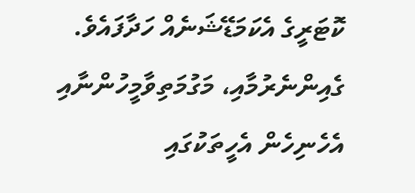ކޮޓަރީގެ އެކަމަޑޭޝަނެއް ހަދާފައެވެ.
ގެއިންނެރުމާއި، މަގުމަތިވާމީހުންނާއި އެހެނިހެން އެހީތަކުގައި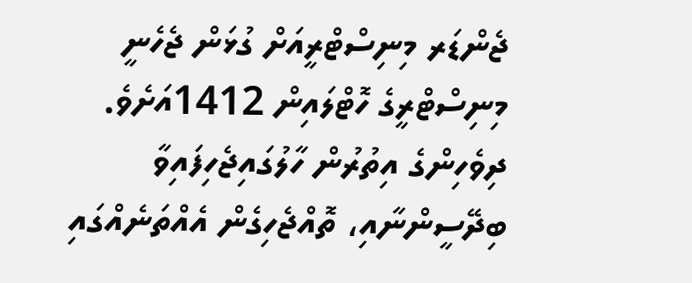ޖެންޑަރ މިނިސްޓްރީއަށް ގުޅަން ޖެހެނީ މިނިސްޓްރީގެ ހޮޓްލައިން 1412އަށެވެ.
ދިވެހިންގެ އިތުރުން ހާލުގައިޖެހިފައިވާ ބިދޭސީންނާއި، ތޮއްޖެހިގެން އެއްތަނެއްގައި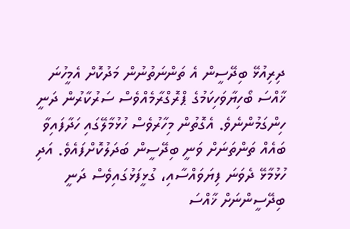ދިރިއުޅޭ ބިދޭސީން އެ ތަންނަތުނުން މަދުކޮށް އެމީހުނަ ޚާއްސަ ބޯހިޔާވަހިކަމުގެ ޕްރޮގްރާމެއްވެސް ސަރުކާރުން ދަނީ ހިންގަމުންނެވެ. އެގޮތުން މިހާރުވެސް ހުޅުމާލޭގައި ހަދާފައިވާ ބައެއް ތަންތަނަށް ވަނީ ބިދޭސީން ބަދަލުކޮށްފައެވެ. އަދި ހުޅުމާޅޭ ދެވަނަ ފިޔަވައްސާއި، ގުޅީފަޅުގައިވެސް ދަނީ ބިދޭސީންނަށް ޚާއްސަ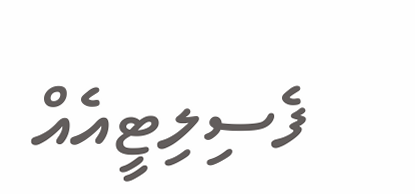ފެސިލިޓީއެއް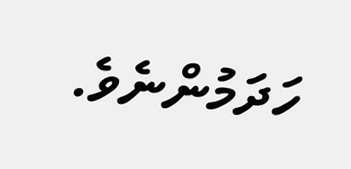ހަދަމުންނެވެ.